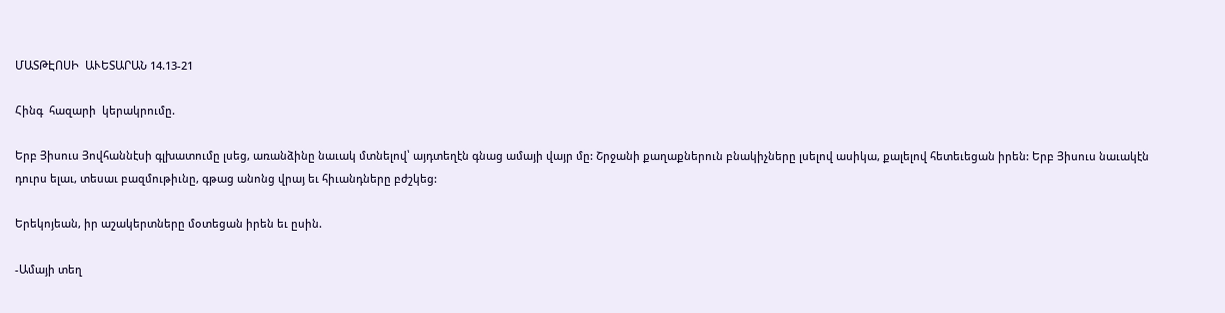ՄԱՏԹԷՈՍԻ  ԱՒԵՏԱՐԱՆ 14.13-21

Հինգ  հազարի  կերակրումը.

Երբ Յիսուս Յովհաննէսի գլխատումը լսեց, առանձինը նաւակ մտնելով՝ այդտեղէն գնաց ամայի վայր մը: Շրջանի քաղաքներուն բնակիչները լսելով ասիկա, քալելով հետեւեցան իրեն: Երբ Յիսուս նաւակէն դուրս ելաւ, տեսաւ բազմութիւնը, գթաց անոնց վրայ եւ հիւանդները բժշկեց:

Երեկոյեան, իր աշակերտները մօտեցան իրեն եւ ըսին.

-Ամայի տեղ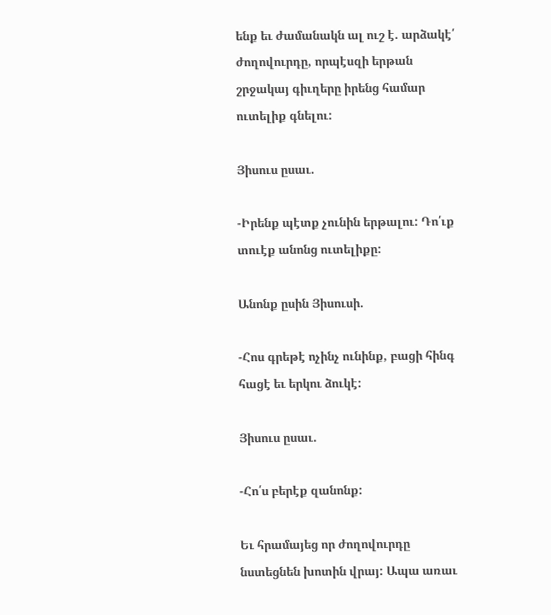ենք եւ ժամանակն ալ ուշ է. արձակէ՛ ժողովուրդը, որպէսզի երթան շրջակայ գիւղերը իրենց համար ուտելիք գնելու:

Յիսուս ըսաւ.

-Իրենք պէտք չունին երթալու: Դո՛ւք տուէք անոնց ուտելիքը:

Անոնք ըսին Յիսուսի.

-Հոս գրեթէ ոչինչ ունինք, բացի հինգ հացէ եւ երկու ձուկէ:

Յիսուս ըսաւ.

-Հո՛ս բերէք զանոնք:

Եւ հրամայեց որ ժողովուրդը նստեցնեն խոտին վրայ: Ապա առաւ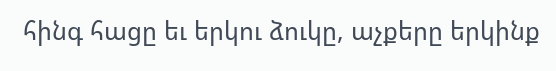հինգ հացը եւ երկու ձուկը, աչքերը երկինք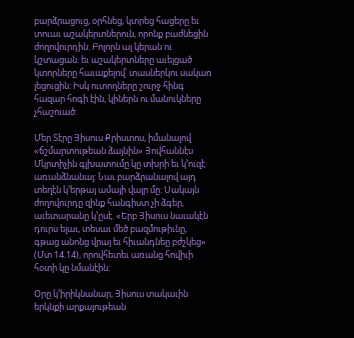բարձրացուց, օրհնեց, կտրեց հացերը եւ տուաւ աշակերտներուն, որոնք բաժնեցին ժողովուրդին: Բոլորն ալ կերան ու կշտացան. եւ աշակերտները աւելցած կտորները հաւաքելով՝ տասներկու սակառ լեցուցին: Իսկ ուտողները շուրջ հինգ հազար հոգի էին, կիներն ու մանուկները չհաշուած:

Մեր Տէրը Յիսուս Քրիստոս, իմանալով  «ճշմարտութեան ձայնին» Յովհաննէս Մկրտիչին գլխատումը կը տխրի եւ կ’ուզէ առանձնանալ: Նաւ բարձրանալով այդ տեղէն կ’երթայ ամայի վայր մը: Սակայն ժողովուրդը զինք հանգիստ չի ձգեր, աւետարանը կ’ըսէ. «Երբ Յիսուս նաւակէն դուրս ելաւ, տեսաւ մեծ բազմութիւնը, գթաց անոնց վրայ եւ հիւանդնեը բժշկեց» (Մտ 14.14), որովհետեւ առանց հովիւի հօտի կը նմանէին:

Օրը կ’իրիկնանար, Յիսուս տակաւին երկնքի արքայութեան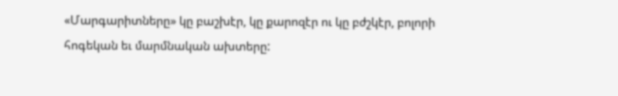«Մարգարիտները» կը բաշխէր, կը քարոզէր ու կը բժշկէր, բոլորի հոգեկան եւ մարմնական ախտերը: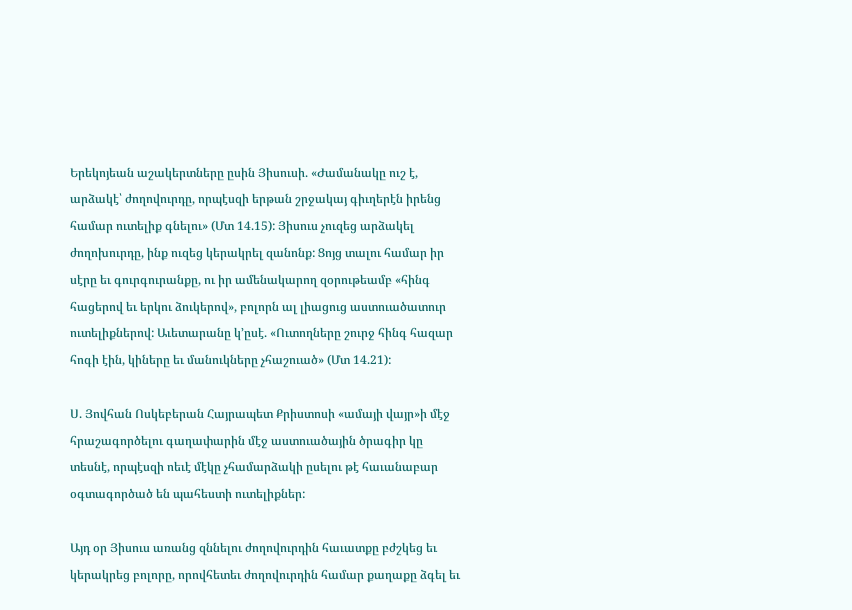Երեկոյեան աշակերտները ըսին Յիսուսի. «Ժամանակը ուշ է, արձակէ՝ ժողովուրդը, որպէսզի երթան շրջակայ գիւղերէն իրենց համար ուտելիք գնելու» (Մտ 14.15): Յիսուս չուզեց արձակել ժողոխուրդը, ինք ուզեց կերակրել զանոնք: Ցոյց տալու համար իր սէրը եւ գուրգուրանքը, ու իր ամենակարող զօրութեամբ «հինգ հացերով եւ երկու ձուկերով», բոլորն ալ լիացուց աստուածատուր ուտելիքներով: Աւետարանը կ’ըսէ. «Ուտողները շուրջ հինգ հազար հոգի էին, կիները եւ մանուկները չհաշուած» (Մտ 14.21):

Ս. Յովհան Ոսկեբերան Հայրապետ Քրիստոսի «ամայի վայր»ի մէջ հրաշագործելու գաղափարին մէջ աստուածային ծրագիր կը տեսնէ, որպէսզի ոեւէ մէկը չհամարձակի ըսելու թէ հաւանաբար օգտագործած են պահեստի ուտելիքներ:

Այդ օր Յիսուս առանց զննելու ժողովուրդին հաւատքը բժշկեց եւ կերակրեց բոլորը, որովհետեւ ժողովուրդին համար քաղաքը ձգել եւ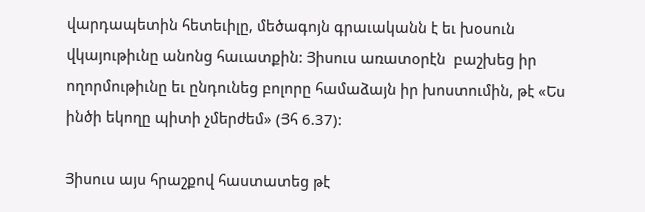վարդապետին հետեւիլը, մեծագոյն գրաւականն է եւ խօսուն վկայութիւնը անոնց հաւատքին: Յիսուս առատօրէն  բաշխեց իր ողորմութիւնը եւ ընդունեց բոլորը համաձայն իր խոստումին, թէ «Ես ինծի եկողը պիտի չմերժեմ» (Յհ 6.37):

Յիսուս այս հրաշքով հաստատեց թէ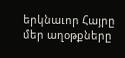երկնաւոր Հայրը մեր աղօթքները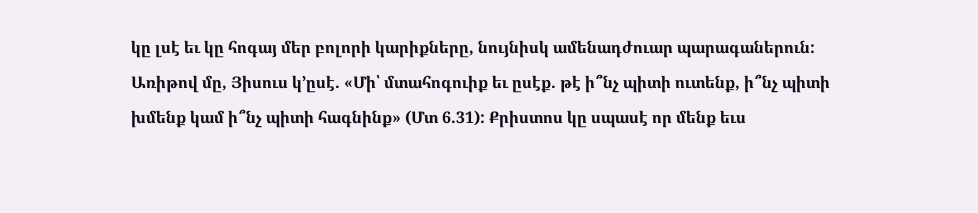կը լսէ եւ կը հոգայ մեր բոլորի կարիքները, նույնիսկ ամենադժուար պարագաներուն: Առիթով մը, Յիսուս կ’ըսէ. «Մի՝ մտահոգուիք եւ ըսէք. թէ ի՞նչ պիտի ուտենք, ի՞նչ պիտի խմենք կամ ի՞նչ պիտի հագնինք» (Մտ 6.31): Քրիստոս կը սպասէ որ մենք եւս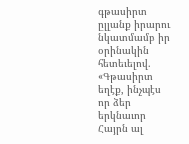գթասիրտ ըլլանք իրարու նկատմամբ իր օրինակին հետեւելով. «Գթասիրտ եղէք, ինչպէս որ ձեր երկնաւոր Հայրն ալ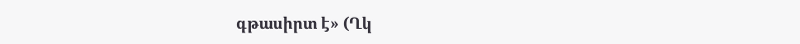գթասիրտ է» (Ղկ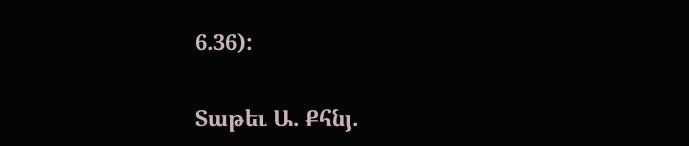6.36):

Տաթեւ Ա. Քհնյ.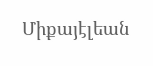Միքայէլեան